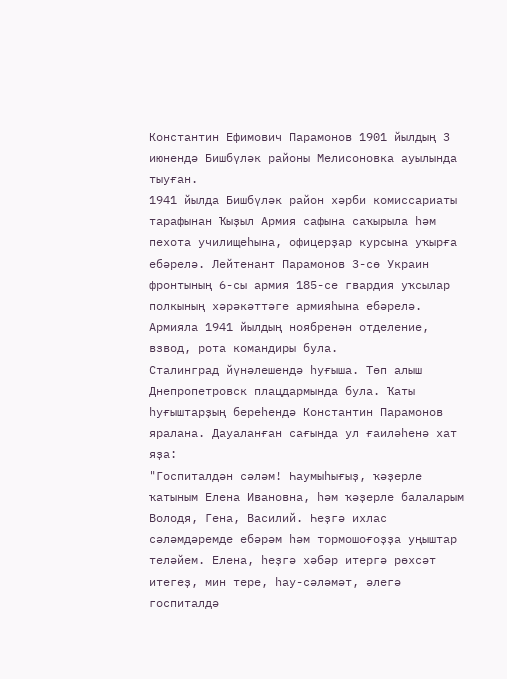Константин Ефимович Парамонов 1901 йылдың 3 июнендә Бишбүләк районы Мелисоновка ауылында тыуған.
1941 йылда Бишбүләк район хәрби комиссариаты тарафынан Ҡыҙыл Армия сафына саҡырыла һәм пехота училищеһына, офицерҙар курсына уҡырға ебәрелә. Лейтенант Парамонов 3-сө Украин фронтының 6-сы армия 185-се гвардия уҡсылар полкының хәрәкәттәге армияһына ебәрелә. Армияла 1941 йылдың ноябренән отделение, взвод, рота командиры була.
Сталинград йүнәлешендә һуғыша. Төп алыш Днепропетровск плацдармында була. Ҡаты һуғыштарҙың береһендә Константин Парамонов яралана. Дауаланған сағында ул ғаиләһенә хат яҙа:
"Госпиталдән сәләм! Һаумыһығыҙ, ҡәҙерле ҡатыным Елена Ивановна, һәм ҡәҙерле балаларым Володя, Гена, Василий. Һеҙгә ихлас сәләмдәремде ебәрәм һәм тормошоғоҙҙа уңыштар теләйем. Елена, һеҙгә хәбәр итергә рөхсәт итегеҙ, мин тере, һау-сәләмәт, әлегә госпиталдә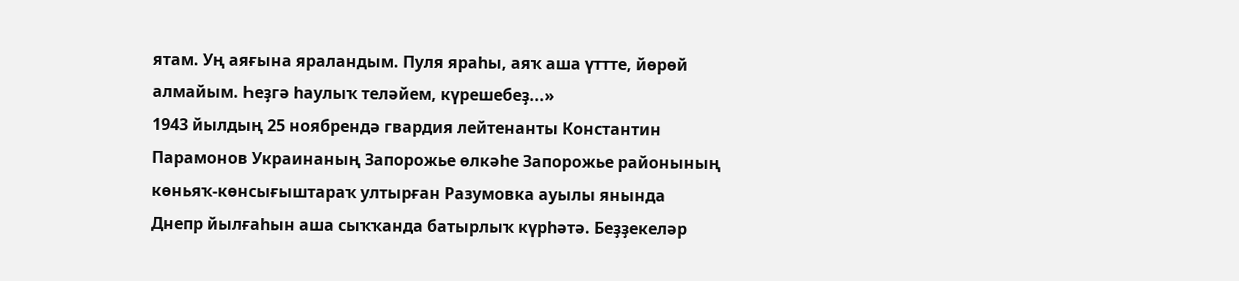ятам. Уң аяғына яраландым. Пуля яраһы, аяҡ аша үттте, йөрөй алмайым. Һеҙгә һаулыҡ теләйем, күрешебеҙ...»
1943 йылдың 25 ноябрендә гвардия лейтенанты Константин Парамонов Украинаның Запорожье өлкәһе Запорожье районының көньяҡ-көнсығыштараҡ ултырған Разумовка ауылы янында Днепр йылғаһын аша сыҡҡанда батырлыҡ күрһәтә. Беҙҙекеләр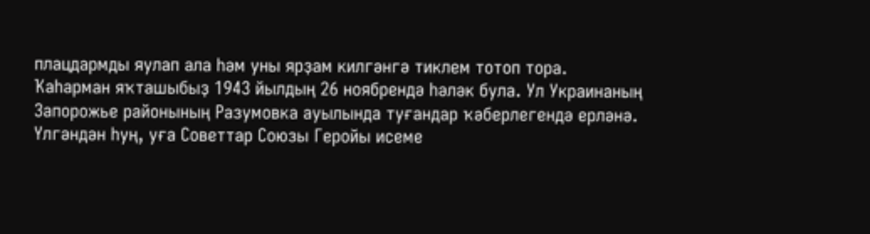плацдармды яулап ала һәм уны ярҙам килгәнгә тиклем тотоп тора.
Ҡаһарман яҡташыбыҙ 1943 йылдың 26 ноябрендә һәләк була. Ул Украинаның Запорожье районының Разумовка ауылында туғандар ҡәберлегендә ерләнә. Үлгәндән һуң, уға Советтар Союзы Геройы исеме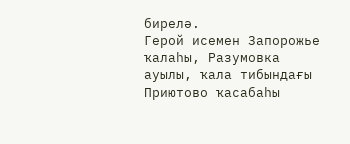бирелә.
Герой исемен Запорожье ҡалаһы, Разумовка ауылы, ҡала тибындағы Приютово ҡасабаһы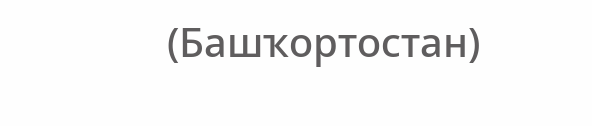(Башҡортостан)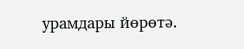урамдары йөрөтә.